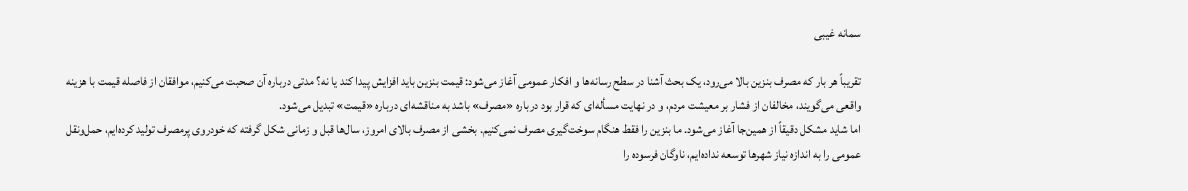سمانه غیبی

تقریباً هر بار که مصرف بنزین بالا می‌رود، یک بحث آشنا در سطح رسانه‌ها و افکار عمومی آغاز می‌شود: قیمت بنزین باید افزایش پیدا کند یا نه؟ مدتی درباره آن صحبت می‌کنیم، موافقان از فاصله قیمت با هزینه واقعی می‌گویند، مخالفان از فشار بر معیشت مردم، و در نهایت مسأله‌ای که قرار بود درباره «مصرف» باشد به مناقشه‌ای درباره «قیمت» تبدیل می‌شود.
اما شاید مشکل دقیقاً از همین‌جا آغاز می‌شود. ما بنزین را فقط هنگام سوخت‌گیری مصرف نمی‌کنیم. بخشی از مصرف بالای امروز، سال‌ها قبل و زمانی شکل گرفته که خودروی پرمصرف تولید کرده‌ایم، حمل‌ونقل عمومی را به اندازه نیاز شهرها توسعه نداده‌ایم، ناوگان فرسوده را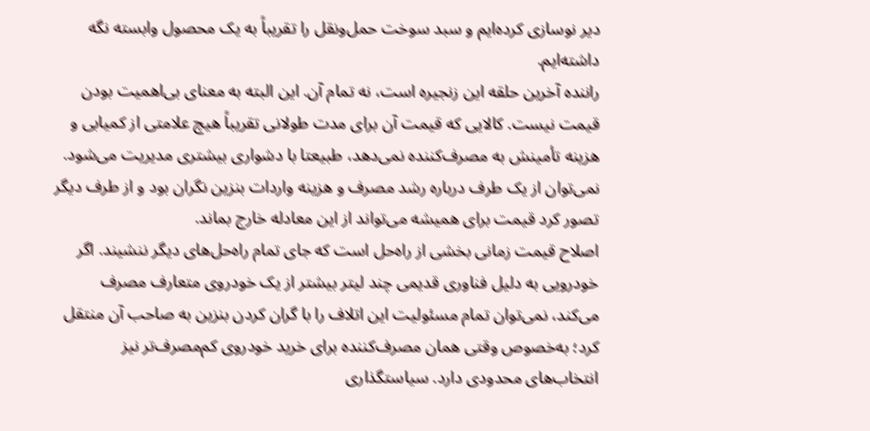دیر نوسازی کرده‌ایم و سبد سوخت حمل‌ونقل را تقریباً به یک محصول وابسته نگه داشته‌ایم.
راننده آخرین حلقه این زنجیره است، نه تمام آن. این البته به معنای بی‌اهمیت بودن قیمت نیست. کالایی که قیمت آن برای مدت طولانی تقریباً هیچ علامتی از کمیابی و هزینه تأمینش به مصرف‌کننده نمی‌دهد، طبیعتا با دشواری بیشتری مدیریت می‌شود. نمی‌توان از یک طرف درباره رشد مصرف و هزینه واردات بنزین نگران بود و از طرف دیگر تصور کرد قیمت برای همیشه می‌تواند از این معادله خارج بماند.
اصلاح قیمت زمانی بخشی از راه‌حل است که جای تمام راه‌حل‌های دیگر ننشیند. اگر خودرویی به دلیل فناوری قدیمی چند لیتر بیشتر از یک خودروی متعارف مصرف می‌کند، نمی‌توان تمام مسئولیت این اتلاف را با گران کردن بنزین به صاحب آن منتقل کرد؛ به‌خصوص وقتی همان مصرف‌کننده برای خرید خودروی کم‌مصرف‌تر نیز انتخاب‌های محدودی دارد. سیاستگذاری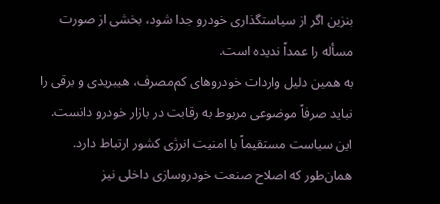بنزین اگر از سیاستگذاری خودرو جدا شود، بخشی از صورت مسأله را عمداً ندیده است.
به همین دلیل واردات خودروهای کم‌مصرف، هیبریدی و برقی را نباید صرفاً موضوعی مربوط به رقابت در بازار خودرو دانست. این سیاست مستقیماً با امنیت انرژی کشور ارتباط دارد. همان‌طور که اصلاح صنعت خودروسازی داخلی نیز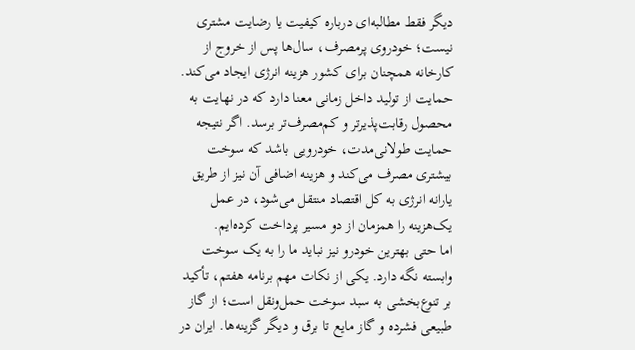دیگر فقط مطالبه‌ای درباره کیفیت یا رضایت مشتری نیست؛ خودروی پرمصرف، سال‌ها پس از خروج از کارخانه همچنان برای کشور هزینه انرژی ایجاد می‌کند.
حمایت از تولید داخل زمانی معنا دارد که در نهایت به محصول رقابت‌پذیرتر و کم‌مصرف‌تر برسد. اگر نتیجه حمایت طولانی‌مدت، خودرویی باشد که سوخت بیشتری مصرف می‌کند و هزینه اضافی آن نیز از طریق یارانه انرژی به کل اقتصاد منتقل می‌شود، در عمل یک‌هزینه را همزمان از دو مسیر پرداخت کرده‌ایم.
اما حتی بهترین خودرو نیز نباید ما را به یک سوخت وابسته نگه دارد. یکی از نکات مهم برنامه هفتم، تأکید بر تنوع‌بخشی به سبد سوخت حمل‌ونقل است؛ از گاز طبیعی فشرده و گاز مایع تا برق و دیگر گزینه‌ها. ایران در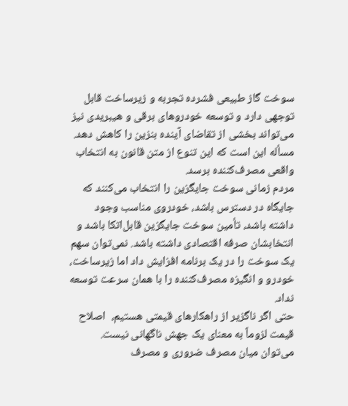سوخت گاز طبیعی فشرده تجربه و زیرساخت قابل توجهی دارد و توسعه خودروهای برقی و هیبریدی نیز می‌تواند بخشی از تقاضای آینده بنزین را کاهش دهد. مسأله این است که این تنوع از متن قانون به انتخاب واقعی مصرف‌کننده برسد.
مردم زمانی سوخت جایگزین را انتخاب می‌کنند که جایگاه در دسترس باشد، خودروی مناسب وجود داشته باشد، تأمین سوخت جایگزین قابل‌اتکا باشد و انتخابشان صرفه اقتصادی داشته باشد. نمی‌توان سهم یک سوخت را در یک برنامه افزایش داد اما زیرساخت، خودرو و انگیزه مصرف‌کننده را با همان سرعت توسعه نداد.
حتی اگر ناگزیر از راهکارهای قیمتی هستیم،  اصلاح قیمت لزوماً به معنای یک جهش ناگهانی نیست. می‌توان میان مصرف ضروری و مصرف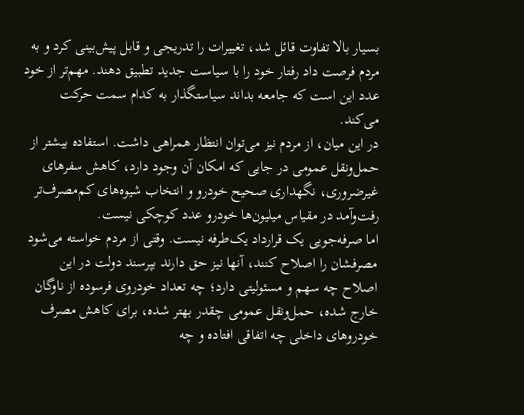بسیار بالا تفاوت قائل شد، تغییرات را تدریجی و قابل پیش‌بینی کرد و به مردم فرصت داد رفتار خود را با سیاست جدید تطبیق دهند. مهم‌تر از خود عدد این است که جامعه بداند سیاستگذار به کدام سمت حرکت می‌کند.
در این میان، از مردم نیز می‌توان انتظار همراهی داشت. استفاده بیشتر از حمل‌ونقل عمومی در جایی که امکان آن وجود دارد، کاهش سفرهای غیرضروری، نگهداری صحیح خودرو و انتخاب شیوه‌های کم‌مصرف‌تر رفت‌وآمد در مقیاس میلیون‌ها خودرو عدد کوچکی نیست.
اما صرفه‌جویی یک قرارداد یک‌طرفه نیست. وقتی از مردم خواسته می‌شود مصرفشان را اصلاح کنند، آنها نیز حق دارند بپرسند دولت در این اصلاح چه سهم و مسئولیتی دارد؛ چه تعداد خودروی فرسوده از ناوگان خارج شده، حمل‌ونقل عمومی چقدر بهتر شده، برای کاهش مصرف خودروهای داخلی چه اتفاقی افتاده و چه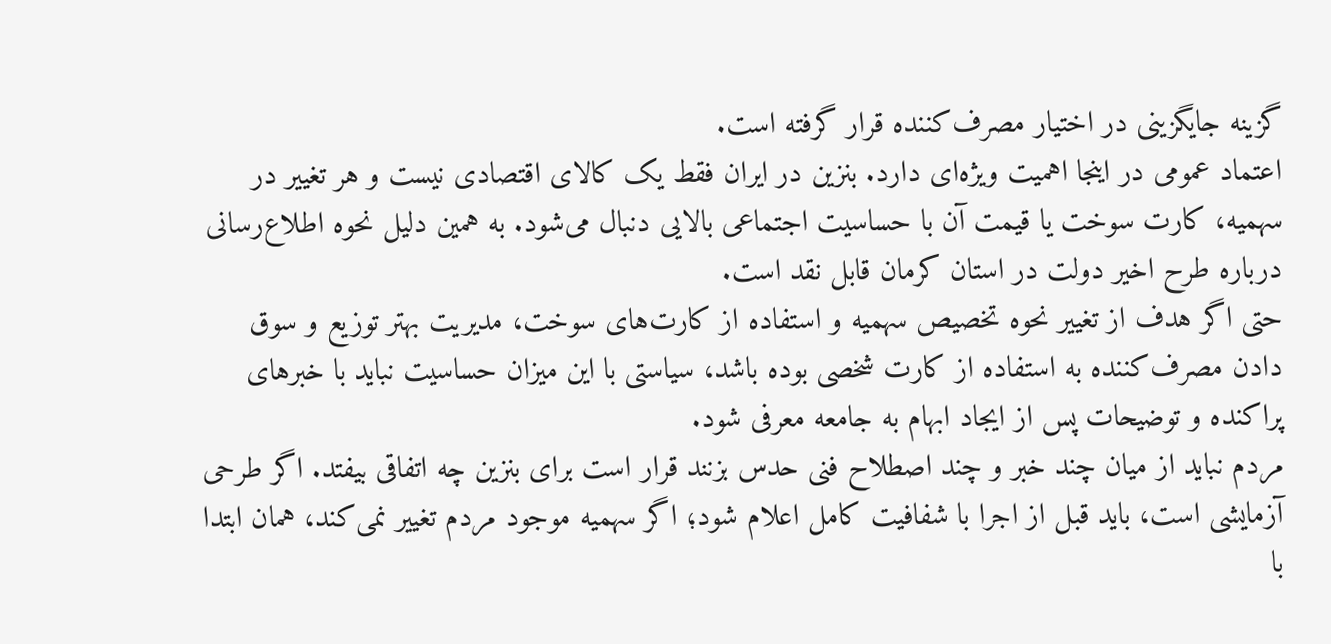گزینه جایگزینی در اختیار مصرف‌کننده قرار گرفته است.
اعتماد عمومی در اینجا اهمیت ویژه‌ای دارد. بنزین در ایران فقط یک کالای اقتصادی نیست و هر تغییر در سهمیه، کارت سوخت یا قیمت آن با حساسیت اجتماعی بالایی دنبال می‌شود. به همین دلیل نحوه اطلاع‌رسانی درباره طرح اخیر دولت در استان کرمان قابل نقد است.
حتی اگر هدف از تغییر نحوه تخصیص سهمیه و استفاده از کارت‌های سوخت، مدیریت بهتر توزیع و سوق دادن مصرف‌کننده به استفاده از کارت شخصی بوده باشد، سیاستی با این میزان حساسیت نباید با خبرهای پراکنده و توضیحات پس از ایجاد ابهام به جامعه معرفی شود.
مردم نباید از میان چند خبر و چند اصطلاح فنی حدس بزنند قرار است برای بنزین چه اتفاقی بیفتد. اگر طرحی آزمایشی است، باید قبل از اجرا با شفافیت کامل اعلام شود؛ اگر سهمیه موجود مردم تغییر نمی‌کند، همان ابتدا با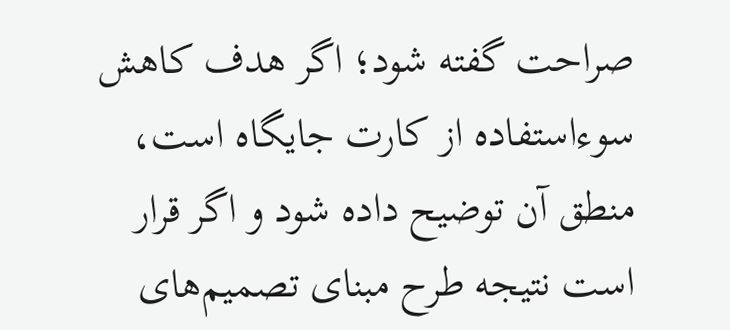صراحت گفته شود؛ اگر هدف کاهش سوءاستفاده از کارت جایگاه است، منطق آن توضیح داده شود و اگر قرار است نتیجه طرح مبنای تصمیم‌های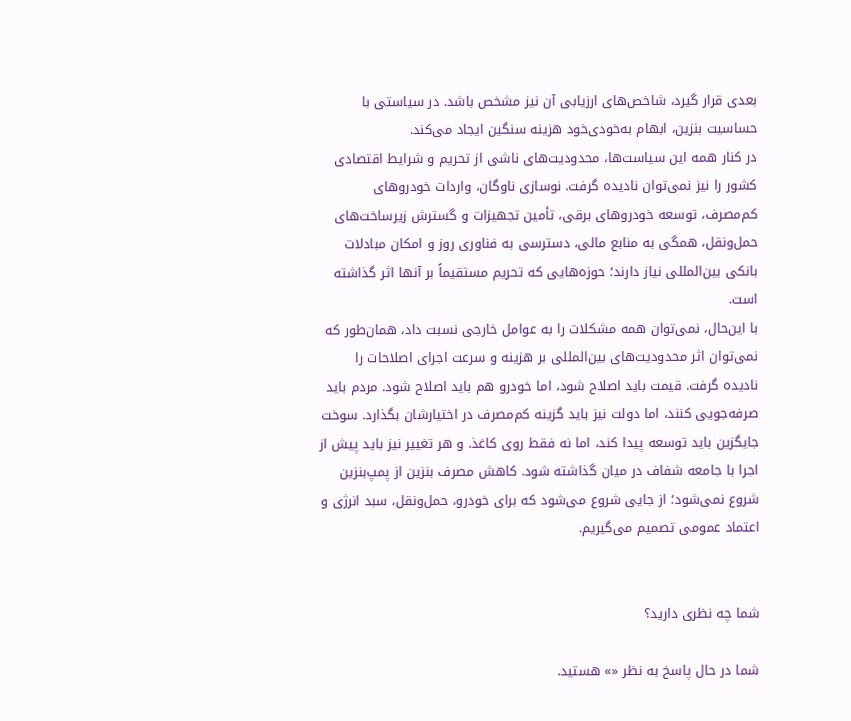بعدی قرار گیرد، شاخص‌های ارزیابی آن نیز مشخص باشد. در سیاستی با حساسیت بنزین، ابهام به‌خودی‌خود هزینه سنگین ایجاد می‌کند.
در کنار همه این سیاست‌ها، محدودیت‌های ناشی از تحریم و شرایط اقتصادی کشور را نیز نمی‌توان نادیده گرفت. نوسازی ناوگان، واردات خودروهای کم‌مصرف، توسعه خودروهای برقی، تأمین تجهیزات و گسترش زیرساخت‌های حمل‌ونقل، همگی به منابع مالی، دسترسی به فناوری روز و امکان مبادلات بانکی بین‌المللی نیاز دارند؛ حوزه‌هایی که تحریم مستقیماً بر آنها اثر گذاشته است.
با این‌حال، نمی‌توان همه مشکلات را به عوامل خارجی نسبت داد، همان‌طور که نمی‌توان اثر محدودیت‌های بین‌المللی بر هزینه و سرعت اجرای اصلاحات را نادیده گرفت. قیمت باید اصلاح شود، اما خودرو هم باید اصلاح شود. مردم باید صرفه‌جویی کنند، اما دولت نیز باید گزینه کم‌مصرف در اختیارشان بگذارد. سوخت جایگزین باید توسعه پیدا کند، اما نه فقط روی کاغذ. و هر تغییر نیز باید پیش از اجرا با جامعه شفاف در میان گذاشته شود. کاهش مصرف بنزین از پمپ‌بنزین شروع نمی‌شود؛ از جایی شروع می‌شود که برای خودرو، حمل‌ونقل، سبد انرژی و اعتماد عمومی تصمیم می‌گیریم.


شما چه نظری دارید؟

شما در حال پاسخ به نظر «» هستید.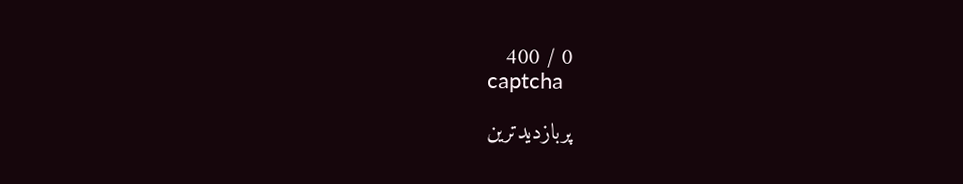0 / 400
captcha

پربازدیدترین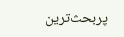پربحث‌ترین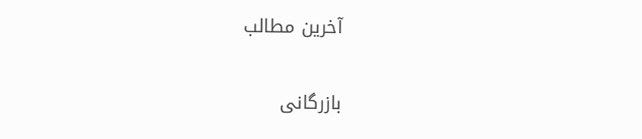آخرین مطالب

بازرگانی